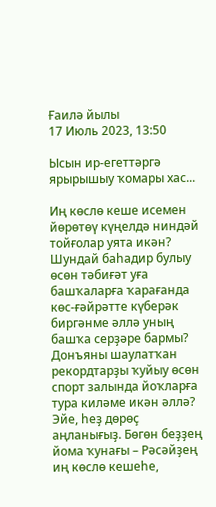Ғаилә йылы
17 Июль 2023, 13:50

Ысын ир-егеттәргә ярырышыу ҡомары хас...

Иң көслө кеше исемен йөрөтөү күңелдә ниндәй тойғолар уята икән? Шундай баһадир булыу өсөн тәбиғәт уға башҡаларға ҡарағанда көс-ғәйрәтте күберәк биргәнме әллә уның башҡа серҙәре бармы? Донъяны шаулатҡан рекордтарҙы ҡуйыу өсөн спорт залында йоҡларға тура киләме икән әллә? Эйе, һеҙ дөрөҫ аңланығыҙ. Бөгөн беҙҙең йома ҡунағы – Рәсәйҙең иң көслө кешеһе,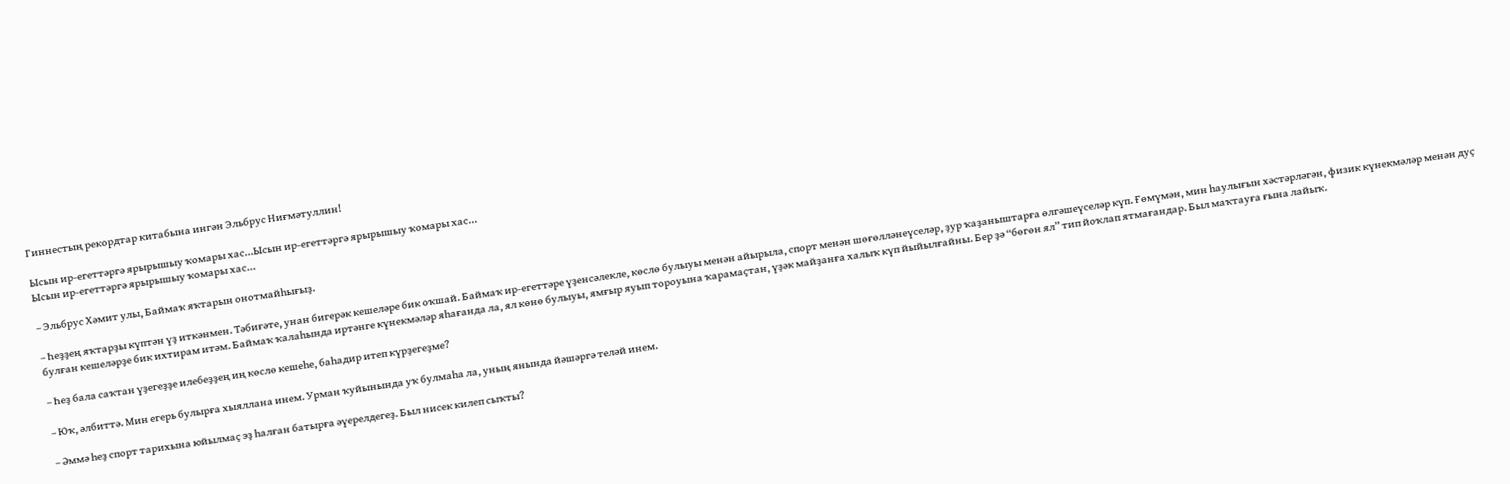Гиннестың рекордтар китабына ингән Эльбрус Ниғмәтуллин!

Ысын ир-егеттәргә ярырышыу ҡомары хас...Ысын ир-егеттәргә ярырышыу ҡомары хас...
Ысын ир-егеттәргә ярырышыу ҡомары хас...

– Эльбрус Хәмит улы, Баймаҡ яҡтарын онотмайһығыҙ.

– Һеҙҙең яҡтарҙы күптән үҙ иткәнмен. Тәбиғәте, унан бигерәк кешеләре бик оҡшай. Баймаҡ ир-егеттәре үҙенсәлекле, көслө булыуы менән айырыла, спорт менән шөғөлләнеүселәр, ҙур ҡаҙаныштарға өлгәшеүселәр күп. Ғөмүмән, мин һаулығын хәстәрләгән, физик күнекмәләр менән дуҫ булған кешеләрҙе бик ихтирам итәм. Баймаҡ ҡалаһында иртәнге күнекмәләр яһағанда ла, ял көнө булыуы, ямғыр яуып тороуына ҡарамаҫтан, үҙәк майҙанға халыҡ күп йыйылғайны. Бер ҙә “бөгөн ял” тип йоҡлап ятмағандар. Был маҡтауға ғына лайыҡ.

– Һеҙ бала саҡтан үҙегеҙҙе илебеҙҙең иң көслө кешеһе, баһадир итеп күрҙегеҙме?

– Юҡ, әлбиттә. Мин егерь булырға хыяллана инем. Урман ҡуйынында уҡ булмаһа ла, уның янында йәшәргә теләй инем.

– Әммә һеҙ спорт тарихына юйылмаҫ эҙ һалған батырға әүерелдегеҙ. Был нисек килеп сыҡты?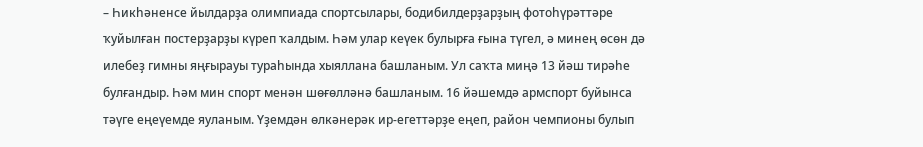– Һикһәненсе йылдарҙа олимпиада спортсылары, бодибилдерҙарҙың фотоһүрәттәре ҡуйылған постерҙарҙы күреп ҡалдым. Һәм улар кеүек булырға ғына түгел, ә минең өсөн дә илебеҙ гимны яңғырауы тураһында хыяллана башланым. Ул саҡта миңә 13 йәш тирәһе булғандыр. Һәм мин спорт менән шөғөлләнә башланым. 16 йәшемдә армспорт буйынса тәүге еңеүемде яуланым. Үҙемдән өлкәнерәк ир-егеттәрҙе еңеп, район чемпионы булып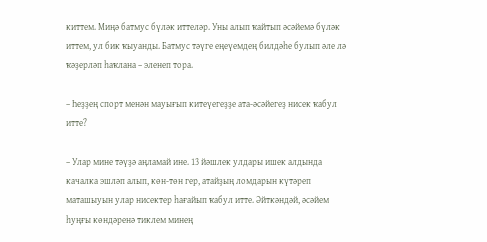киттем. Миңә батмус бүләк иттеләр. Уны алып ҡайтып әсәйемә бүләк иттем, ул бик ҡыуанды. Батмус тәүге еңеүемдең билдәһе булып әле лә ҡәҙерләп һаҡлана – эленеп тора.

– Һеҙҙең спорт менән мауығып китеүегеҙҙе ата-әсәйегеҙ нисек ҡабул итте?

– Улар мине тәүҙә аңламай ине. 13 йәшлек улдары ишек алдында качалка эшләп алып, көн-төн гер, атайҙың ломдарын күтәреп маташыуын улар нисектер һағайып ҡабул итте. Әйткәндәй, әсәйем һуңғы көндәренә тиклем минең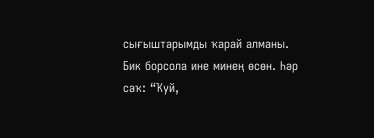сығыштарымды ҡарай алманы. Бик борсола ине минең өсөн. Һәр саҡ: “Ҡуй,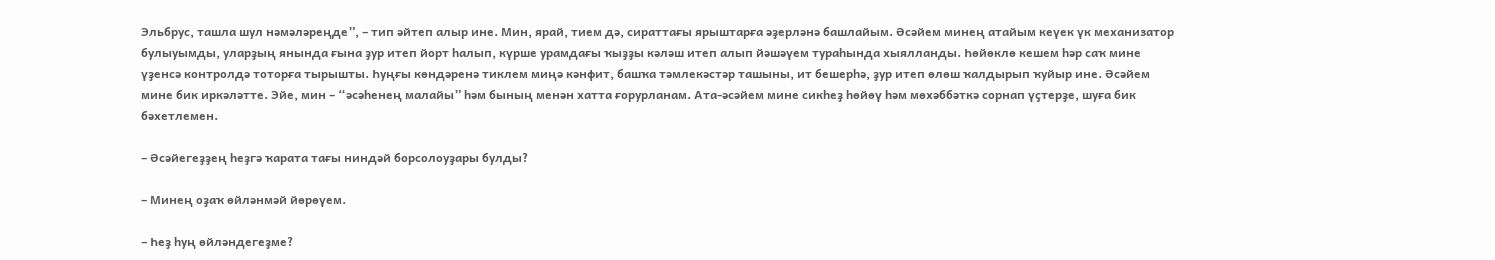Эльбрус, ташла шул нәмәләреңде”, – тип әйтеп алыр ине. Мин, ярай, тием дә, сираттағы ярыштарға әҙерләнә башлайым. Әсәйем минең атайым кеүек үк механизатор булыуымды, уларҙың янында ғына ҙур итеп йорт һалып, күрше урамдағы ҡыҙҙы кәләш итеп алып йәшәүем тураһында хыялланды. Һөйөклө кешем һәр саҡ мине үҙенсә контролдә тоторға тырышты. Һуңғы көндәренә тиклем миңә кәнфит, башҡа тәмлекәстәр ташыны, ит бешерһә, ҙур итеп өлөш ҡалдырып ҡуйыр ине. Әсәйем мине бик иркәләтте. Эйе, мин – “әсәһенең малайы” һәм бының менән хатта ғорурланам. Ата-әсәйем мине сикһеҙ һөйөү һәм мөхәббәткә сорнап үҫтерҙе, шуға бик бәхетлемен.

– Әсәйегеҙҙең һеҙгә ҡарата тағы ниндәй борсолоуҙары булды?

– Минең оҙаҡ өйләнмәй йөрөүем.

– Һеҙ һуң өйләндегеҙме?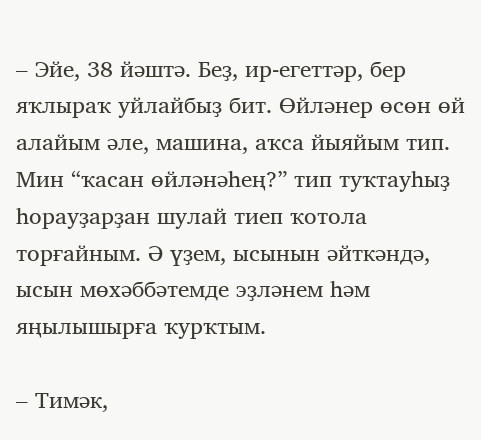– Эйе, 38 йәштә. Беҙ, ир-егеттәр, бер яҡлыраҡ уйлайбыҙ бит. Өйләнер өсөн өй алайым әле, машина, аҡса йыяйым тип. Мин “ҡасан өйләнәһең?” тип туҡтауһыҙ һорауҙарҙан шулай тиеп ҡотола торғайным. Ә үҙем, ысынын әйткәндә, ысын мөхәббәтемде эҙләнем һәм яңылышырға ҡурҡтым.

– Тимәк,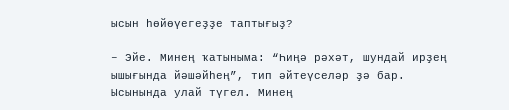ысын һөйөүегеҙҙе таптығыҙ?

– Эйе. Минең ҡатыныма: “Һиңә рәхәт, шундай ирҙең ышығында йәшәйһең”, тип әйтеүселәр ҙә бар. Ысынында улай түгел. Минең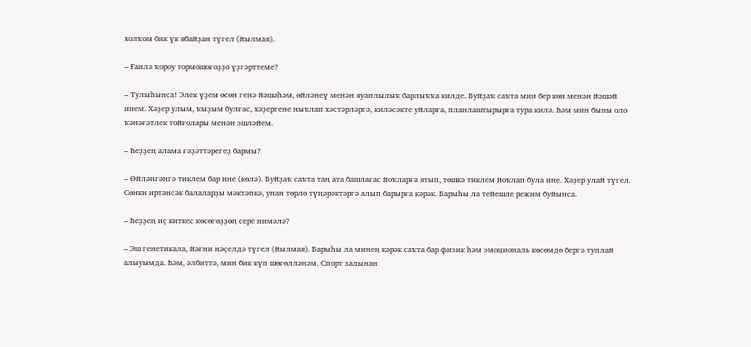холҡом бик үк ябайҙан түгел (йылмая).

– Ғаилә ҡороу тормошоғоҙҙо үҙгәрттеме?

– Тулыһынса! Элек үҙем өсөн генә йәшәһәм, өйләнеү менән яуаплылыҡ барлыҡҡа килде. Буйҙаҡ саҡта мин бер көн менән йәшәй инем. Хәҙер улым, ҡыҙым булғас, хәҙергене ныҡлап хәстәрләргә, киләсәкте уйларға, планлаштырырға тура килә. Һәм мин быны оло ҡәнәғәтлек тойғолары менән эшләйем.

– Һеҙҙең алама ғәҙәттәрегеҙ бармы?

– Өйләнгәнгә тиклем бар ине (көлә). Буйҙаҡ саҡта таң ата башлағас йоҡларға ятып, төшкә тиклем йоҡлап була ине. Хәҙер улай түгел. Сөнки иртәнсәк балаларҙы мәктәпкә, унан төрлө түңәрәктәргә алып барырға кәрәк. Барыһы ла тейешле режим буйынса.

– Һеҙҙең иҫ киткес көсөгөҙҙөң сере нимәлә?

– Эш генетикала, йәғни нәҫелдә түгел (йылмая). Барыһы ла минең кәрәк саҡта бар физик һәм эмоциональ көсөмдө бергә туплай алыуымда. Һәм, әлбиттә, мин бик күп шөғөлләнәм. Спорт залынан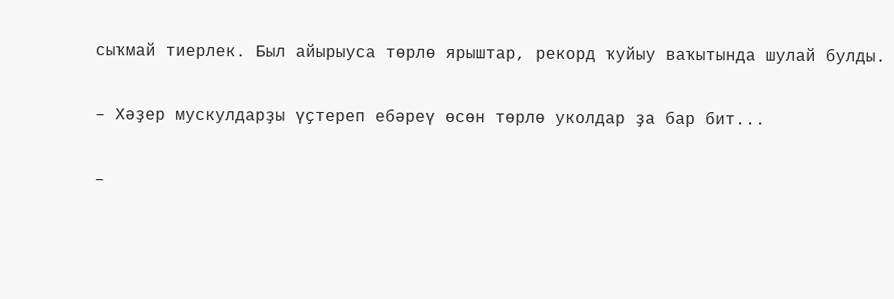сыҡмай тиерлек. Был айырыуса төрлө ярыштар, рекорд ҡуйыу ваҡытында шулай булды.

– Хәҙер мускулдарҙы үҫтереп ебәреү өсөн төрлө уколдар ҙа бар бит...

–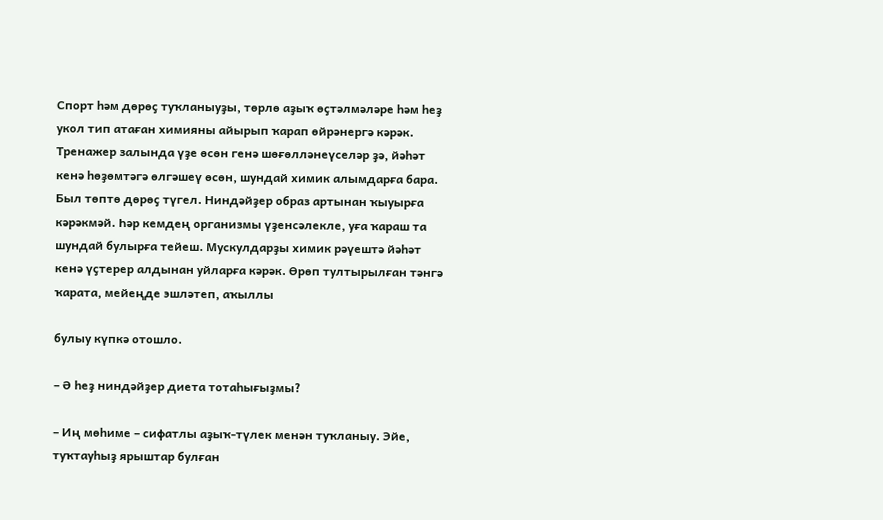Спорт һәм дөрөҫ туҡланыуҙы, төрлө аҙыҡ өҫтәлмәләре һәм һеҙ укол тип атаған химияны айырып ҡарап өйрәнергә кәрәк. Тренажер залында үҙе өсөн генә шөғөлләнеүселәр ҙә, йәһәт кенә һөҙөмтәгә өлгәшеү өсөн, шундай химик алымдарға бара. Был төптө дөрөҫ түгел. Ниндәйҙер образ артынан ҡыуырға кәрәкмәй. Һәр кемдең организмы үҙенсәлекле, уға ҡараш та шундай булырға тейеш. Мускулдарҙы химик рәүештә йәһәт кенә үҫтерер алдынан уйларға кәрәк. Өрөп тултырылған тәнгә ҡарата, мейеңде эшләтеп, аҡыллы

булыу күпкә отошло.

– Ә һеҙ ниндәйҙер диета тотаһығыҙмы?

– Иң мөһиме – сифатлы аҙыҡ-түлек менән туҡланыу. Эйе, туҡтауһыҙ ярыштар булған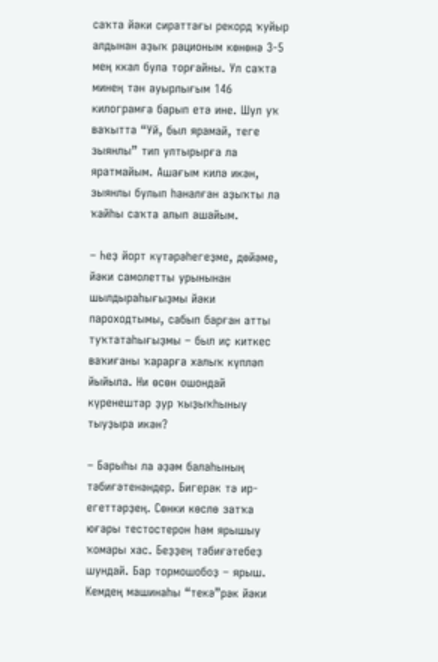саҡта йәки сираттағы рекорд ҡуйыр алдынан аҙыҡ рационым көнөнә 3-5 мең ккал була торғайны. Ул саҡта минең тән ауырлығым 146 килограмға барып етә ине. Шул уҡ ваҡытта “Уй, был ярамай, теге зыянлы” тип ултырырға ла яратмайым. Ашағым килә икән, зыянлы булып һаналған аҙыҡты ла ҡайһы саҡта алып ашайым.

– Һеҙ йорт күтәрәһегеҙме, дөйәме, йәки самолетты урынынан шылдыраһығыҙмы йәки пароходтымы, сабып барған атты туҡтатаһығыҙмы – был иҫ киткес ваҡиғаны ҡарарға халыҡ күпләп йыйыла. Ни өсөн ошондай күренештәр ҙур ҡыҙыҡһыныу тыуҙыра икән?

– Барыһы ла әҙәм балаһының тәбиғәтенәндер. Бигерәк тә ир-егеттәрҙең. Сөнки көслө затҡа юғары тестостерон һәм ярышыу ҡомары хас. Беҙҙең тәбиғәтебеҙ шундай. Бар тормошобоҙ – ярыш. Кемдең машинаһы “текә”рәк йәки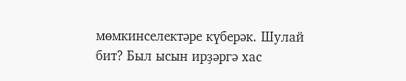мөмкинселектәре күберәк. Шулай бит? Был ысын ирҙәргә хас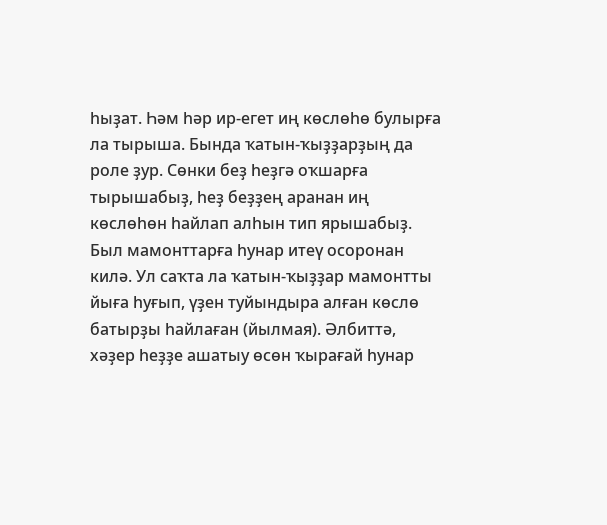һыҙат. Һәм һәр ир-егет иң көслөһө булырға ла тырыша. Бында ҡатын-ҡыҙҙарҙың да роле ҙур. Сөнки беҙ һеҙгә оҡшарға тырышабыҙ, һеҙ беҙҙең аранан иң көслөһөн һайлап алһын тип ярышабыҙ. Был мамонттарға һунар итеү осоронан килә. Ул саҡта ла ҡатын-ҡыҙҙар мамонтты йыға һуғып, үҙен туйындыра алған көслө батырҙы һайлаған (йылмая). Әлбиттә, хәҙер һеҙҙе ашатыу өсөн ҡырағай һунар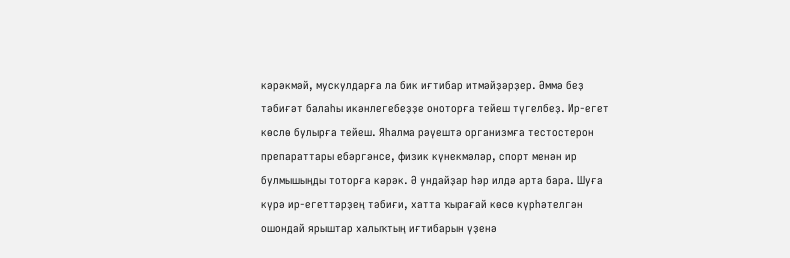кәрәкмәй, мускулдарға ла бик иғтибар итмәйҙәрҙер. Әммә беҙ тәбиғәт балаһы икәнлегебеҙҙе оноторға тейеш түгелбеҙ. Ир-егет көслө булырға тейеш. Яһалма рәүештә организмға тестостерон препараттары ебәргәнсе, физик күнекмәләр, спорт менән ир булмышыңды тоторға кәрәк. Ә ундайҙар һәр илдә арта бара. Шуға күрә ир-егеттәрҙең тәбиғи, хатта ҡырағай көсө күрһәтелгән ошондай ярыштар халыҡтың иғтибарын үҙенә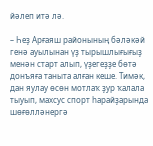йәлеп итә лә.

– Һеҙ Арғаяш районының бәләкәй генә ауылынан үҙ тырышлығығыҙ менән старт алып, үҙегеҙҙе бөтә донъяға таныта алған кеше. Тимәк, дан яулау өсөн мотлаҡ ҙур ҡалала тыуып, махсус спорт һарайҙарында шөғөлләнергә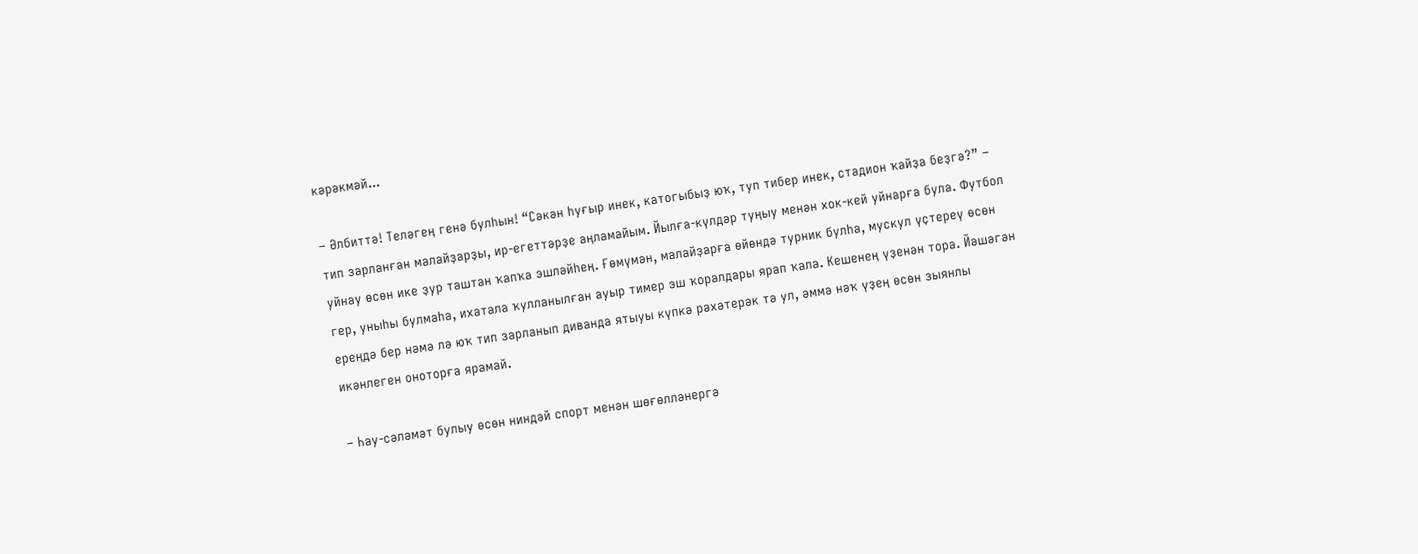кәрәкмәй...

– Әлбиттә! Теләгең генә булһын! “Сәкән һуғыр инек, катогыбыҙ юҡ, туп тибер инек, стадион ҡайҙа беҙгә?” – тип зарланған малайҙарҙы, ир-егеттәрҙе аңламайым. Йылға-күлдәр туңыу менән хок-кей уйнарға була. Футбол уйнау өсөн ике ҙур таштан ҡапҡа эшләйһең. Ғөмүмән, малайҙарға өйөндә турник булһа, мускул үҫтереү өсөн гер, уныһы булмаһа, ихатала ҡулланылған ауыр тимер эш ҡоралдары ярап ҡала. Кешенең үҙенән тора. Йәшәгән ереңдә бер нәмә лә юҡ тип зарланып диванда ятыуы күпкә рәхәтерәк тә ул, әммә нәҡ үҙең өсөн зыянлы икәнлеген оноторға ярамай.

– Һау-сәләмәт булыу өсөн ниндәй спорт менән шөғөлләнергә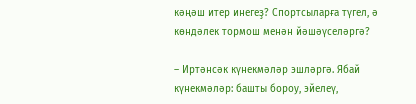кәңәш итер инегеҙ? Спортсыларға түгел, ә көндәлек тормош менән йәшәүселәргә?

– Иртәнсәк күнекмәләр эшләргә. Ябай күнекмәләр: башты бороу, эйелеү,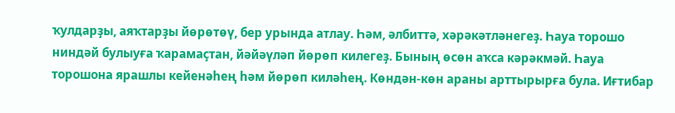ҡулдарҙы, аяҡтарҙы йөрөтөү, бер урында атлау. Һәм, әлбиттә, хәрәкәтләнегеҙ. Һауа торошо ниндәй булыуға ҡарамаҫтан, йәйәүләп йөрөп килегеҙ. Бының өсөн аҡса кәрәкмәй. Һауа торошона ярашлы кейенәһең һәм йөрөп киләһең. Көндән-көн араны арттырырға була. Иғтибар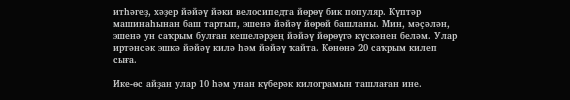итһәгеҙ, хәҙер йәйәү йәки велосипедта йөрөү бик популяр. Күптәр машинаһынан баш тартып, эшенә йәйәү йөрөй башланы. Мин, мәҫәлән, эшенә ун саҡрым булған кешеләрҙең йәйәү йөрөүгә күскәнен беләм. Улар иртәнсәк эшкә йәйәү килә һәм йәйәү ҡайта. Көнөнә 20 саҡрым килеп сыға.

Ике-өс айҙан улар 10 һәм унан күберәк килограмын ташлаған ине.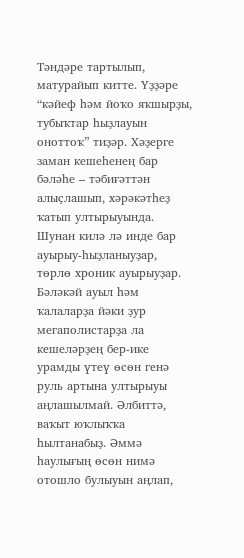Тәндәре тартылып, матурайып китте. Үҙҙәре “кәйеф һәм йоҡо яҡшырҙы, тубыҡтар һыҙлауын оноттоҡ” тиҙәр. Хәҙерге заман кешеһенең бар бәләһе – тәбиғәттән алыҫлашып, хәрәкәтһеҙ ҡатып ултырыуында. Шунан килә лә инде бар ауырыу-һыҙланыуҙар, төрлө хроник ауырыуҙар. Бәләкәй ауыл һәм ҡалаларҙа йәки ҙур мегаполистарҙа ла кешеләрҙең бер-ике урамды үтеү өсөн генә руль артына ултырыуы аңлашылмай. Әлбиттә, ваҡыт юҡлыҡҡа һылтанабыҙ. Әммә һаулығың өсөн нимә отошло булыуын аңлап,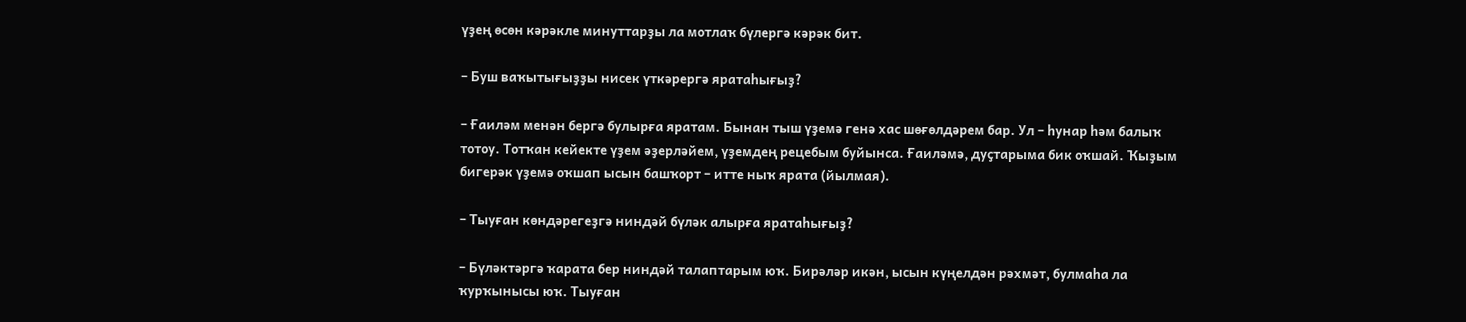үҙең өсөн кәрәкле минуттарҙы ла мотлаҡ бүлергә кәрәк бит.

– Буш ваҡытығыҙҙы нисек үткәрергә яратаһығыҙ?

– Ғаиләм менән бергә булырға яратам. Бынан тыш үҙемә генә хас шөғөлдәрем бар. Ул – һунар һәм балыҡ тотоу. Тотҡан кейекте үҙем әҙерләйем, үҙемдең рецебым буйынса. Ғаиләмә, дуҫтарыма бик оҡшай. Ҡыҙым бигерәк үҙемә оҡшап ысын башҡорт – итте ныҡ ярата (йылмая).

– Тыуған көндәрегеҙгә ниндәй бүләк алырға яратаһығыҙ?

– Бүләктәргә ҡарата бер ниндәй талаптарым юҡ. Бирәләр икән, ысын күңелдән рәхмәт, булмаһа ла ҡурҡынысы юҡ. Тыуған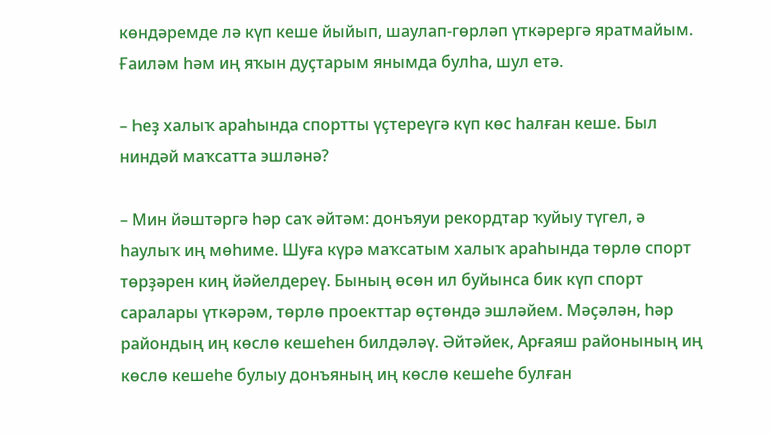көндәремде лә күп кеше йыйып, шаулап-гөрләп үткәрергә яратмайым. Ғаиләм һәм иң яҡын дуҫтарым янымда булһа, шул етә.

– Һеҙ халыҡ араһында спортты үҫтереүгә күп көс һалған кеше. Был ниндәй маҡсатта эшләнә?

– Мин йәштәргә һәр саҡ әйтәм: донъяуи рекордтар ҡуйыу түгел, ә һаулыҡ иң мөһиме. Шуға күрә маҡсатым халыҡ араһында төрлө спорт төрҙәрен киң йәйелдереү. Бының өсөн ил буйынса бик күп спорт саралары үткәрәм, төрлө проекттар өҫтөндә эшләйем. Мәҫәлән, һәр райондың иң көслө кешеһен билдәләү. Әйтәйек, Арғаяш районының иң көслө кешеһе булыу донъяның иң көслө кешеһе булған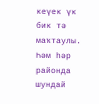кеүек үк бик тә маҡтаулы. Һәм һәр районда шундай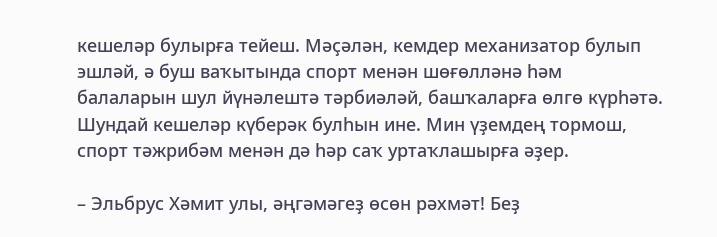кешеләр булырға тейеш. Мәҫәлән, кемдер механизатор булып эшләй, ә буш ваҡытында спорт менән шөғөлләнә һәм балаларын шул йүнәлештә тәрбиәләй, башҡаларға өлгө күрһәтә. Шундай кешеләр күберәк булһын ине. Мин үҙемдең тормош, спорт тәжрибәм менән дә һәр саҡ уртаҡлашырға әҙер.

– Эльбрус Хәмит улы, әңгәмәгеҙ өсөн рәхмәт! Беҙ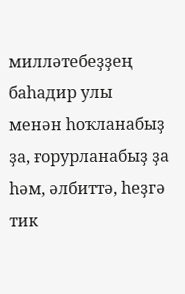милләтебеҙҙең баһадир улы менән һоҡланабыҙ ҙа, ғорурланабыҙ ҙа һәм, әлбиттә, һеҙгә тик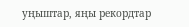уңыштар, яңы рекордтар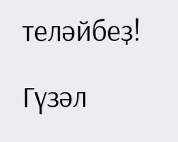теләйбеҙ!

Гүзәл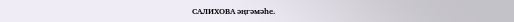САЛИХОВА әңгәмәһе.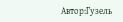Автор:Гузель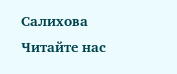Салихова
Читайте нас